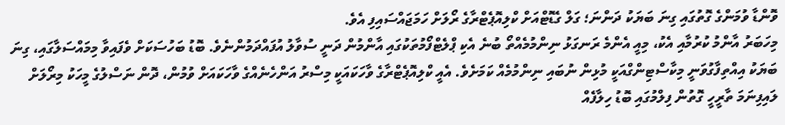ވޮންޑާ ވުމަންގެ ގޮތުގައި ގިނަ ބަޔަކު ދަންނަ؛ ގަލް ގެޑޮޓްއަށް ކްލިއޮޕެޓްރާގެ ރޯލަށް ހަމަޖައްސައިފި އެވެ.
މިހަބަރު އާންމު ކުރުމާއި އެކު، މިއީ އެންމެ ރަނގަޅު ނިންމުމެއްތޯ ބުނެ އެކި ޕްލެޓްފޯމުތަކުގައި އާންމުން ދަނީ ސުވާލު އުފައްދަމުންނެވެ. ބޮޑު ބަހުސަކަށް ވެފައިވާ މިމައްސަލާގައި، ގިނަ ބަޔަކު އިއްތިފާގުވަނީ މިކާސްޓިންގްއަކީ މުޅިން ނުބައި ނިންމުމެއް ކަމަށެވެ. އެއީ ކްލިއޮޕެޓްރާގެ ވާހަކައަކީ މިސްރު އަންހެނެއްގެ ވާހަކައަށް ވުމުން، ދޮން ނަސްލުގެ މީހަކު މިރޯލަށް ލައިފިނަމަ ތާރީހީ ގޮތުން ފިލްމުގައި ބޮޑު ހިލާފެއް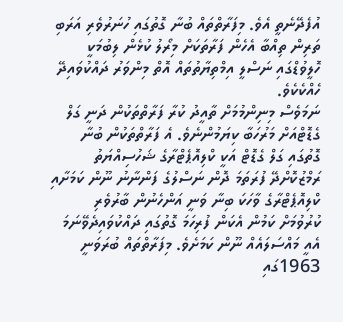އުފެދޭނެތީ އެވެ. މިފަރާތްތައް ބުނާ ގޮތުގައި ހުނަރުވެރި އަރަބި ތަރިން ތިއްބާ އެހެން ފަރާތަކަށް މިރޯލު ކުޅެން ލިބުމަކީ ހޮލީވުޑްގައި ނަސްލީ އިމްތިޔާތުތައް އޮތް މިންވަރު ދައްކުވައިދޭ ހެއްކެކެވެ.
ނަމަވެސް މިނިންމުމަށް ތާއީދު ކުރާ ފަރާތްތަކުން ދަނީ ގަލް ގެޑޮޓްއަށް މަރުހަބާ ކިޔަމުންނެވެ. އެ ފަރާތްތަކުން ބުނާ ގޮތުގައި ގަލް ގެޑޮޓް އަކީ ކްލިއޮޕެޓްރާގެ ޝަހުސިއްޔަތު ރަމްޒުކޮށްދޭ ފުރަތަމަ ދޮން ނަސްލުގެ ފަންނާނު ނޫން ކަމަށާއި ކްލިއޮޕެޓްރާގެ ވާހަކަ ބިނާ ވަނީ އަންހެނުން ބާރުވެރި ކުރުވުމަށް ކަމުން އެކަން ފުރިހަމަ ގޮތުގައި ދައްކުވައިދެވޭނަމަ އެއީ މައްސަލައެއް ނޫން ކަމަށެވެ. މިފަރާތްތައް ބުރަވަނީ 1963ގައި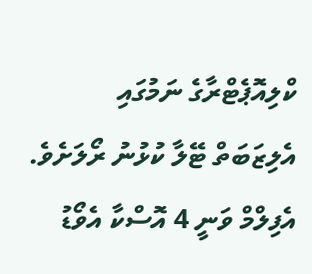ކްލިއޮޕެޓްރާގެ ނަމުގައި އެލިޒަބަތް ޓޭލާ ކުޅުނު ރޯލަށެވެ. އެފިލްމް ވަނީ 4 އޮސްކާ އެވޯޑު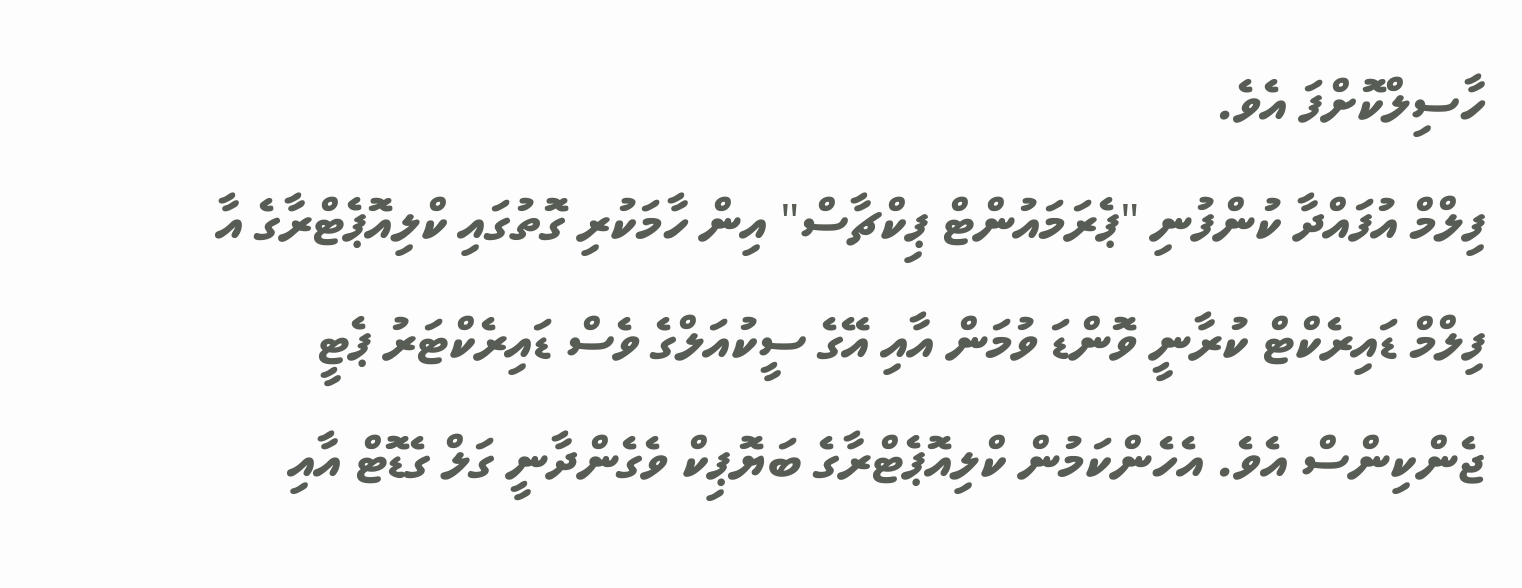ހާސިލްކޮށްފަ އެވެ.
ފިލްމް އުފައްދާ ކުންފުނި "ޕެރަމައުންޓް ޕިކްޗާސް" އިން ހާމަކުރި ގޮތުގައި ކްލިއޮޕެޓްރާގެ އާ ފިލްމް ޑައިރެކްޓް ކުރާނީ ވޮންޑަ ވުމަން އާއި އޭގެ ސީކުއަލްގެ ވެސް ޑައިރެކްޓަރު ޕެޓީ ޖެންކިންސް އެވެ. އެހެންކަމުން ކްލިއޮޕެޓްރާގެ ބަޔޮޕިކް ވެގެންދާނީ ގަލް ގެޑޮޓް އާއި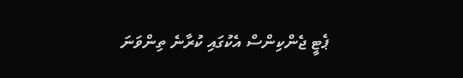ޕެޓީ ޖެންކިންސް އެކުގައި ކުރާނެ ތިންވަނަ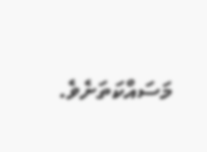މަސައްކަތަށެވެ.